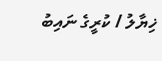ޚިޔާލު / ކުރީގެ ނައިބު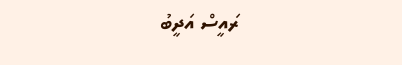ރައީސް އަދީބު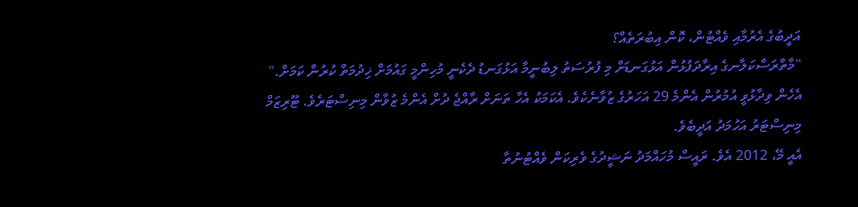އަދީބުގެ އެރުމާއި ވެއްޓުން، ކޮން އިބުރަތެއް؟
"މާތްރަސްކަލާނގެ އިރާދަފުޅުން އަޅުގަނޑަށް މި ފުރުސަތު ލިބުނީމާ އަޅުގަނޑު ދެކެނީ މުހިންމީ ގައުމަށް ޚިދުމަތް ކުރުން ކަމަށް."
އެހެން ވިދާޅުވީ އުމުރުން އެންމެ 29 އަހަރުގެ ޒުވާނެކެވެ. އެކަމަކު އެހާ ތަނަށް ރާއްޖެ ދުށް އެންމެ ޒުވާން މިނިސްޓަރެވެ. ޓޫރިޒަމް މިނިސްޓަރު އަހުމަދު އަދީބެވެ.
އެއީ މޭ، 2012 އެވެ. ރައީސް މުހައްމަދު ނަޝީދުގެ ވެރިކަން ވެއްޓުނުތާ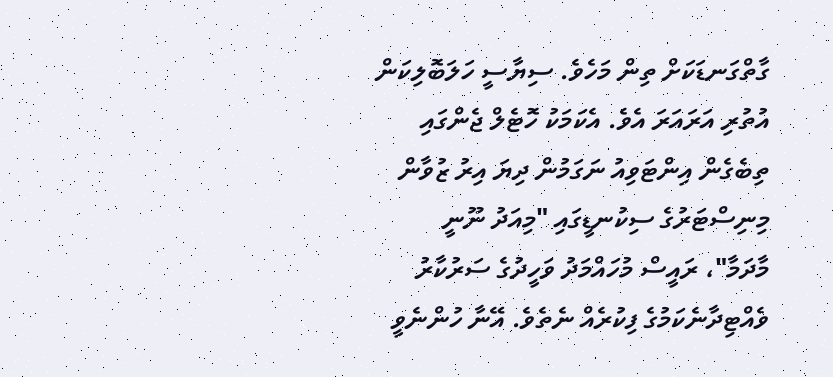ގާތްގަނޑަކަށް ތިން މަހެވެ. ސިޔާސީ ހަލަބޮލިކަން އުތުރި އަރައަރަ އެވެ. އެކަމަކު ހޮޓެލް ޖެންގައި ތިބެގެން އިންޓަވިއު ނަގަމުން ދިޔަ އިރު ޒުވާން މިނިސްޓަރުގެ ސިކުނޑީގައި "މިއަދު ނޫނީ މާދަމާ"، ރައީސް މުހައްމަދު ވަހީދުގެ ސަރުކާރު ވެއްޓިދާނެކަމުގެ ފިކުރެއް ނެތެވެ. އޭނާ ހުންނެވީ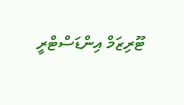ޓޫރިޒަމް އިންޑަސްޓްރީ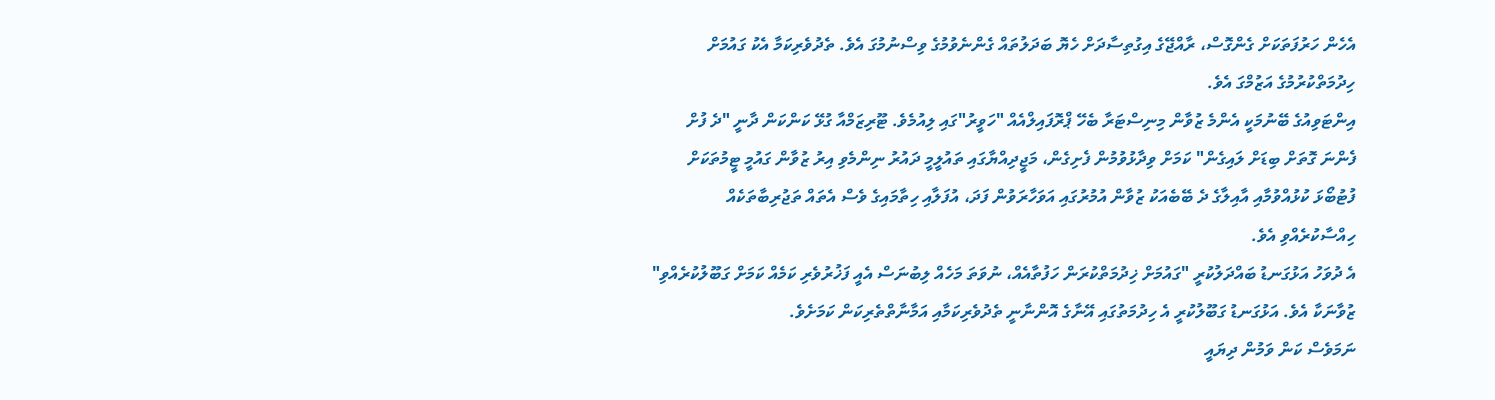އެހެން ހަރުފަތަކަށް ގެންގޮސް، ރާއްޖޭގެ އިގުތިސާދަށް ހެޔޮ ބަދަލުތައް ގެންނެވުމުގެ ވިސްނުމުގަ އެވެ. ތެދުވެރިކަމާ އެކު ގައުމަށް ހިދުމަތްކުރުމުގެ އަޒުމްގަ އެވެ.
އިންޓަވިއުގެ ބޭނުމަކީ އެންމެ ޒުވާން މިނިސްޓަރާ ބެހޭ ޕްރޮފައިލްއެއް "ހަވީރު"ގައި ލިއުމެވެ. ޓޫރިޒަމްއާ ގުޅޭ ކަންކަން ދާނީ "ދެ ފުށް ފެންނަ ގޮތަށް ބިޑަށް ލައިގެން" ކަމަށް ވިދާޅުވުމުން ފެށިގެން، މަޖީދިއްޔާގައި ތައުލީމީ ދައުރު ނިންމެވި އިރު ޒުވާން ގައުމީ ޓީމުތަކަށް ފުޓުބޯޅަ ކުޅުއްވުމާއި އާއިލާގެ ދެ ބޭބެއަކު ޒުވާން އުމުރުގައި އަވަހާރަވުން ފަދަ، އުފަލާއި ހިތާމައިގެ ވެސް އެތައް ތަޖުރިބާތަކެއް ހިއްސާކުރެއްވި އެވެ.
އެ ދުވަހު އަޅުގަނޑު ބައްދަލުކުރީ "ގައުމަށް ޚިދުމަތްކުރަން ހަފުތާއެއް، ނުވަތަ މަހެއް ލިބުނަސް އެއީ ފަޚުރުވެރި ކަމެއް ކަމަށް ގަބޫލުކުރެއްވި" ޒުވާނަކާ އެވެ. އަޅުގަނޑު ގަބޫލުކުރީ އެ ހިދުމަތުގައި އޭނާގެ އޮންނާނީ ތެދުވެރިކަމާއި އަމާނާތްތެރިކަން ކަމަށެވެ.
ނަމަވެސް ކަން ވަމުން ދިޔައީ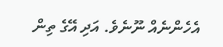އެހެންނެއް ނޫނެވެ. އަދި އޭގެ ތިން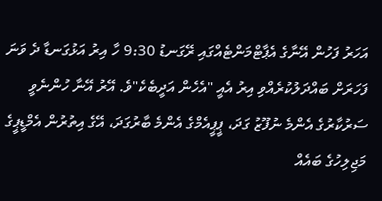އަހަރު ފަހުން އޭނާގެ އެޕާޓްމަންޓެއްގައި ރޭގަނޑު 9:30 ހާ އިރު އަޅުގަނޑާ ދެ ވަނަ ފަހަރަށް ބައްދަލުކުރެއްވި އިރު އެއީ "އެހެން އަދީބެކެ"ވެ. އޭރު އޭނާ ހުންނެވީ ސަރުކާރުގެ އެންމެ ނުފޫޒު ގަދަ، ޕީޕީއެމްގެ އެންމެ ބާރުގަދަ، އޭގެ އިތުރުން އެމްޑީޕީގެ މަޖިލިހުގެ ބައެއް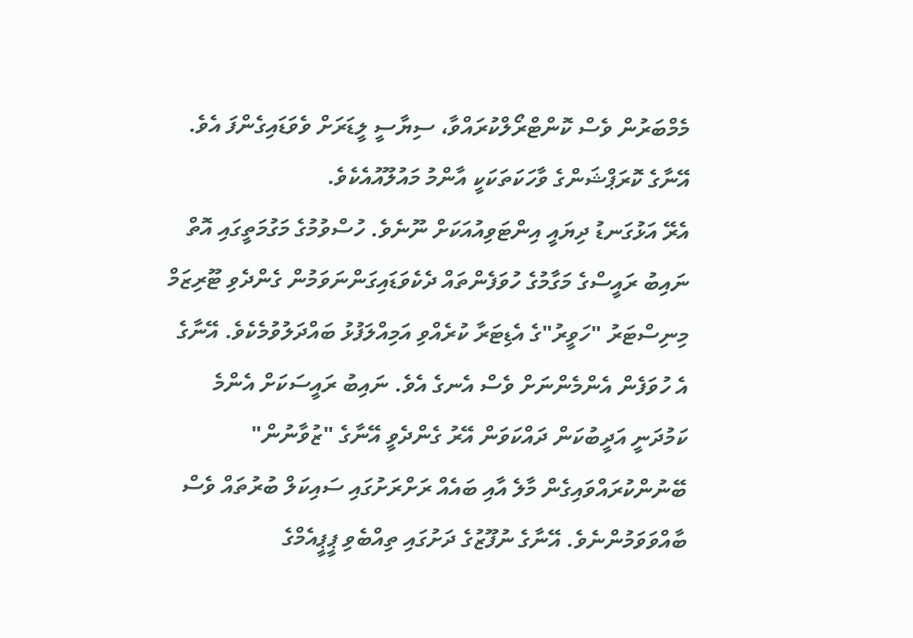މެމްބަރުން ވެސް ކޮންޓްރޯލްކުރައްވާ، ސިޔާސީ ލީޑަރަށް ވެވަޑައިގެންފަ އެވެ. އޭނާގެ ކޮރަޕްޝަންގެ ވާހަކަތަކަކީ އާންމު މައުލޫއުއެކެވެ.
އެރޭ އަޅުގަނޑު ދިޔައީ އިންޓަވިއުއަކަށް ނޫނެވެ. ހުސްވުމުގެ މަގުމަތީގައި އޮތް ނައިބު ރައީސްގެ މަގާމުގެ ހުވަފެންތައް ދެކެވަޑައިގަންނަވަމުން ގެންދެވި ޓޫރިޒަމް މިނިސްޓަރު "ހަވީރު"ގެ އެޑިޓަރާ ކުރެއްވި އަމިއްލަފުޅު ބައްދަލުވުމެކެވެ. އޭނާގެ އެ ހުވަފެން އެންމެންނަށް ވެސް އެނގެ އެވެ. ނައިބު ރައީސަކަށް އެންމެ ކަމުދަނީ އަދީބުކަން ދައްކަވަން އޭރު ގެންދެވީ އޭނާގެ "ޒުވާނުން" ބޭނުންކުރައްވައިގެން މާލެ އާއި ބައެއް ރަށްރަށުގައި ސައިކަލް ބުރުތައް ވެސް ބާއްވަވަމުންނެވެ. އޭނާގެ ނުފޫޒުގެ ދަށުގައި ތިއްބެވި ޕީޕީއެމްގެ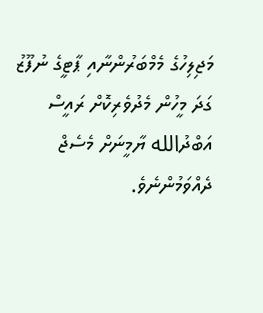މަޖިލިހުގެ މެމްބަރުންނާއި ޕާޓީގެ ނުފޫޒު ގަދަ މީހުން މެދުވެރިކޮށް ރައީސް އަބްދުالله ޔާމީނަށް މެސެޖް ދެއްވަމުންނެވެ.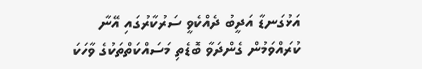އަޅުގަނޑާ އަދީބު ދެއްކެވީ ސަރުކާރުގައި އޭނާ ކުރައްވަމުން ގެންދަވާ ބޮޑެތި މަސައްކަތްތަކުގެ ވާހަކަ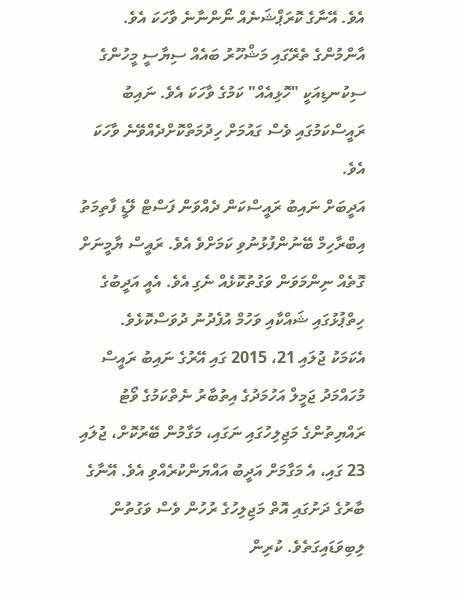އެވެ. އޭނާގެ ކޮރަޕްޝަނެއް ނޯންނާނެ ވާހަކަ އެވެ. އާންމުންގެ ތެރޭގައި މަޝްހޫރު ބައެއް ސިޔާސީ މީހުންގެ ސިކުނޑިއަކީ "ހޮޅިއެއް" ކަމުގެ ވާހަކަ އެވެ. ނައިބު ރައީސްކަމުގައި ވެސް ގައުމަށް ހިދުމަތްކޮށްދެއްވޭނެ ވާހަކަ އެވެ.
އަދީބަށް ނައިބު ރައީސްކަން ދެއްވަން ފަސްޓް ލޭޑީ ފާތިމަތު އިބްރާހިމް ބޭނުންފުޅުނުވި ކަމަށްވެ އެވެ. ރައީސް ޔާމީނަށް ގޮތެއް ނިންމަވަން ވަގުތުކޮޅެއް ނެގި އެވެ. އެއީ އަދީބުގެ ހިތްޕުޅުގައި ޝައްކާއި ވަހުމް އުފެދުނު ދުވަސްކޮޅެވެ.
އެކަމަކު ޖުލައި 21، 2015 ގައި އޭރުގެ ނައިބު ރައީސް މުހައްމަދު ޖަމީލް އަހުމަދުގެ އިތުބާރު ނެތްކަމުގެ ވޯޓު ރައްޔިތުންގެ މަޖިލިހުގައި ނަގައި، މަގާމުން ބޭރުކޮށް، ޖުލައި 23 ގައި، އެ މަގާމަށް އަދީބު އައްޔަންކުރެއްވި އެވެ. އޭނާގެ ބާރުގެ ދަށުގައި އޮތް މަޖިލިހުގެ ރުހުން ވެސް ވަގުތުން ލިބިވަޑައިގަތެވެ. ކުރިން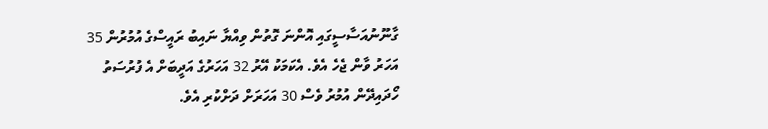ގާނޫނުއަސާސީގައި އޮންނަ ގޮތުން ވިއްޔާ ނައިބު ރައީސްގެ އުމުރުން 35 އަހަރު ވާން ޖެހެ އެވެ. އެކަމަކު އޭރު 32 އަހަރުގެ އަދީބަށް އެ ފުރުސަތު ހޯދައިދޭން އުމުރު ވެސް 30 އަހަރަށް ދަށްކުރި އެވެ.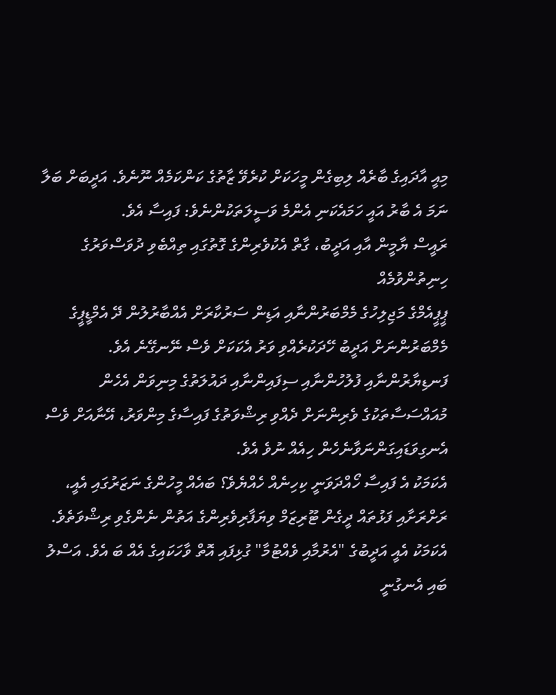މިއީ އާދައިގެ ބާރެއް ލިބިގެން މީހަކަށް ކުރެވޭ ޒާތުގެ ކަންކަމެއް ނޫނެވެ. އަދީބަށް ބަލާ ނަމަ އެ ބާރު އައީ ހަމައެކަނި އެންމެ ވަސީލަތަކުންނެވެ: ފައިސާ އެވެ.
ރައީސް ޔާމީން އާއި އަދީބު، ގާތް އެކުވެރިންގެ ގޮތުގައި ތިއްބެވި ދުވަސްވަރުގެ ހިނިތުންވުމެއް
ޕީޕީއެމްގެ މަޖިލިހުގެ މެމްބަރުންނާއި އަޑިން ސަރުކާރަށް އެއްބާރުލުން ދޭ އެމްޑީޕީގެ މެމްބަރުންނަށް އަދީބު ހޭދަކުރެއްވި ވަރު އެކަކަށް ވެސް ނޭނގޭނެ އެވެ. ފަނޑިޔާރުންނާއި ފުލުހުންނާއި ސިފައިންނާއި ދައުލަތުގެ މިނިވަން އެހެން މުއައްސަސާތަކުގެ ވެރިންނަށް ދެއްވި ރިޝްވަތުގެ ފައިސާގެ މިންވަރު، އޭނާއަށް ވެސް އެނގިވަޑައިގަންނަވާނެހެން ހިއެއް ނުވެ އެވެ.
އެކަމަކު އެ ފައިސާ ހޯއްދަވަނީ ކިހިނެއް ހެއްޔެވެ؟ ބައެއް މީހުންގެ ނަޒަރުގައި އެއީ، ރަށްރަށާއި ފަޅުތައް ދީގެން ޓޫރިޒަމް ވިޔަފާރިވެރިންގެ އަތުން ނެންގެވި ރިޝްވަތެވެ. އެކަމަކު އެއީ އަދީބުގެ "އެރުމާއި ވެއްޓުމާ" ގުޅިފައި އޮތް ވާހަކައިގެ އެއް ބަ އެވެ. އަސްލު ބައި އެނގުނީ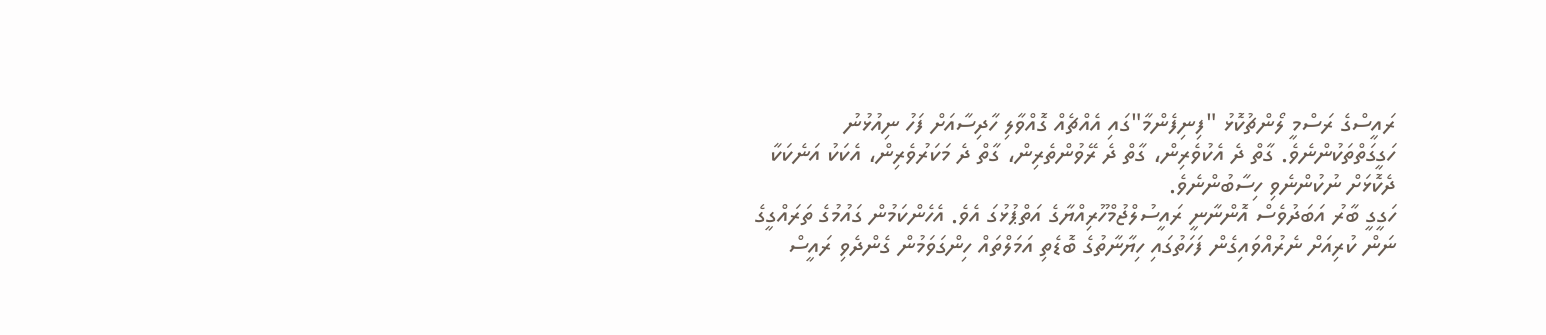ރައީސްގެ ރަސްމީ ލޯންޗުކޮޅު "ފިނިފެންމާ"ގައި އެއްޗެއް ގޮއްވާލި ހާދިސާއަށް ފަހު ނިއުޅުނު ހަގީގަތްތަކުންނެވެ. ގާތް ދެ އެކުވެރިން، ގާތް ދެ ރޭވުންތެރިން، ގާތް ދެ މަކަރުވެރިން، އެކަކު އަނެކަކާ ދެކޮޅަށް ނުކުންނެވި ހިސާބުންނެވެ.
ހަގީގީ ބާރު އަބަދުވެސް އޮންނާނީ ރައީސުލްޖުމްހޫރިއްޔާގެ އަތްޕުޅުގަ އެވެ. އެހެންކަމުން ގައުމުގެ ތަރައްގީގެ ނަން ކުރިއަށް ނެރުއްވައިގެން ފަހަތުގައި ހިޔާނާތުގެ ބޮޑެތި އަމަލްތައް ހިންގަވަމުން ގެންދެވި ރައީސް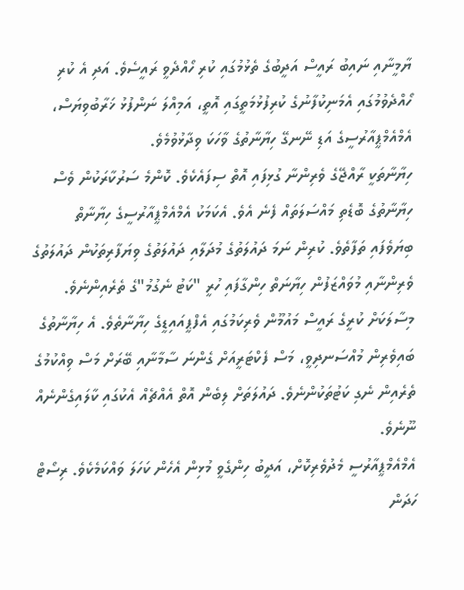ޔާމީނާއި ނައިބު ރައީސް އަދީބުގެ ތެޅުމުގައި ކުރި ހޯއްދެވީ ރައީސެވެ. އަދި އެ ކުރި ހޯއްދެވުމުގައި އެމަނިކުފާނުގެ ކުރިފުޅުމަތީގައި އޮތީ، އަމިއްލަ ނަންފުޅު ޚަރާބުވިޔަސް، އެމްއެމްޕީއާރުސީގެ އަޑި ނޭނގޭ ހިޔާނާތުގެ ވާހަކަ ވިދާޅުވުމެވެ.
ހިޔާނާތަކީ ރާއްޖޭގެ ވެރިންނާ ގުޅިފައި އޮތް ސިފައެކެވެ. ކޮންމެ ސަރުކާރަކުން ވެސް ހިޔާނާތުގެ ބޮޑެތި މައްސަލަތައް ފެނެ އެވެ. އެކަމަކު އެމްއެމްޕީއާރުސީގެ ހިޔާނާތް ބިޔަވެފައި ތަފާތެވެ. ކުރިން ނަމަ ދައުލަތުގެ މުދަލާއި ދައުލަތުގެ ވިޔަފާރިތަކުން ދައުލަތުގެ ވެރިންނާއި މުވައްޒަފުން ހިޔާނަތް ހިންގާފައި ހުރީ "ކަޓު ނެގުމު"ގެ ތެރެއިންނެވެ. މިސާލަކަށް ކުރީގެ ރައީސް މައުމޫން ވެރިކަމުގައި އެފްޕީއައިޑީގެ ހިޔާނާތެވެ. އެ ހިޔާނާތުގެ ބައިވެރިން މުއްސަނދިވީ، މަސް ފެކްޓަރީއަށް ގެންނަ ސާމާނާއި ބޭރަށް މަސް ވިއްކުމުގެ ތެރެއިން ނެގި ކަޓުތަކުންނެވެ. ދައުލަތަށް ލިބެން އޮތް އެއްޗެއް އެކުގައި ކާލައިގެންނެއް ނޫނެވެ.
އެމްއެމްޕީއާރުސީ މެދުވެރިކޮށް، އަދީބު ހިންގެވީ މުޅިން އެހެން ކަހަލަ ވައްކަމެކެވެ. ރިސޯޓް ހަދަން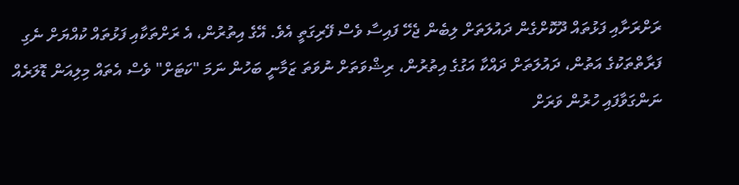ރަށްރަށާއި ފަޅުތައް ދޫކޮށްގެން ދައުލަތަށް ލިބެން ޖެހޭ ފައިސާ ވެސް ފޭރިގަތީ އެވެ. އޭގެ އިތުރުން، އެ ރަށްތަކާއި ފަޅުތައް ކުއްޔަށް ނެގި ފަރާތްތަކުގެ އަތުން، ދައުލަތަށް ދައްކާ އަގުގެ އިތުރުން، ރިޝްވަތަށް ނުވަތަ ޒަމާނީ ބަހުން ނަމަ "ކަޓަށް" ވެސް އެތައް މިލިއަން ޑޮލަރެއް ނަންގަވާފައި ހުރުން ވަރަށް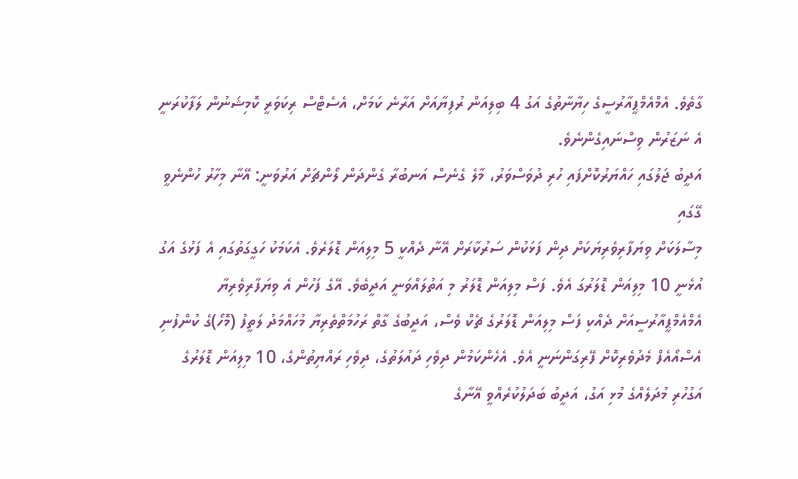ގާތެވެ. އެމްއެމްޕީއާރުސީގެ ހިޔާނާތުގެ އަގު 4 ބިލިއަން ރުފިޔާއަށް އަރާނެ ކަމަށް، އެސެޓްސް ރިކަވަރީ ކޮމިޝަނުން ލަފާކުރަނީ އެ ނަޒަރުން ވިސްނައިގެންނެވެ.
އަދީބު ޖަލުގައި ހައްޔަރުކޮށްފައި ހުރި ދުވަސްވަރު، މާލެ ގެނެސް އަނބުރާ ގެންދަން ލޯންޗަށް އަރުވަނީ: އޭނާ މިހާރު ހުންނެވީ ގޭގައި
މިސާލަކަށް ވިޔަފާރިވެރިޔަކަށް ދިން ފަޅަކުން ސަރުކާރަށް އޭނާ ދެއްކީ 5 މިލިއަން ޑޮލަރެވެ. އެކަމަކު ހަގީގަތުގައި އެ ފަޅުގެ އަގު އުޅެނީ 10 މިލިއަން ޑޮލަރުގަ އެވެ. ފަސް މިލިއަން ޑޮލަރު މި އަތުލައްވަނީ އަދީބެވެ. އޭގެ ފަހުން އެ ވިޔަފާރިވެރިޔާ އެމްއެމްޕީއާރުސީއަށް ދެއްކި ފަސް މިލިއަން ޑޮލަރުގެ ޗެކް ވެސް، އަދީބުގެ ގާތް ރަހުމަތްތެރިޔާ މުހައްމަދު ލަތީފު (މޮހޯ)ގެ ކުންފުނި އެސްއޯއެފް މެދުވެރިކޮށް ފޭރިގަންނަނީ އެވެ. އެހެންކަމުން ދިވެހި ދައުލަތުގެ، ދިވެހި ރައްޔިތުންގެ، 10 މިލިއަން ޑޮލަރުގެ އަގުހުރި މުދަލެއްގެ މުޅި އަގު، އަދީބު ބަދަލުކުރެއްވީ އޭނާގެ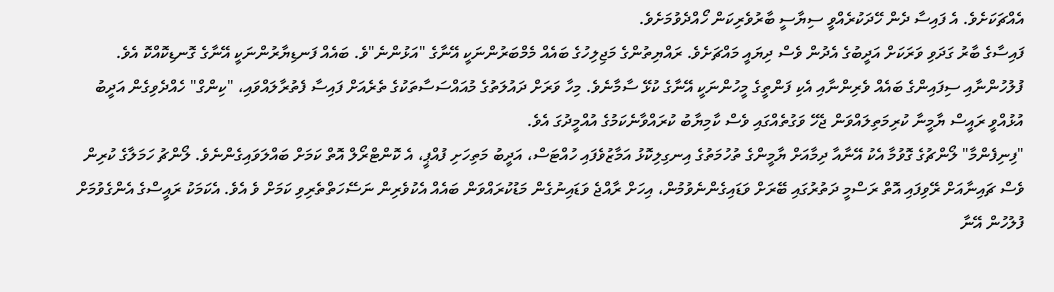އެއްޗަކަށެވެ. އެ ފައިސާ ދެން ހޭދަކުރެއްވީ ސިޔާސީ ބާރުވެރިކަން ހޯއްދެވުމަށެވެ.
ފައިސާގެ ބާރު ގަދަވި ވަރަކަށް އަދީބުގެ އެދުން ވެސް ދިޔައީ މައްޗަށެވެ. ރައްޔިތުންގެ މަޖިލިހުގެ ބައެއް މެމްބަރުންނަކީ އޭނާގެ "އަޅުންނެ"ވެ. ބައެއް ފަނޑިޔާރުންނަކީ އޭނާގެ ގޮނޑިކޮއްކޮ އެވެ. ފުލުހުންނާއި ސިފައިންގެ ބައެއް ވެރިންނާއި އެކި ފަންތީގެ މީހުންނަކީ އޭނާގެ ކުޅޭ ސާމާނެވެ. މިހާ ވަރަށް ދައުލަތުގެ މުއައްސަސާތަކުގެ ތެރެއަށް ފައިސާ ފެތުރާލައްވައި، "ކިންގް" ހެއްދެވިގެން އަދީބު އުޅުއްވީ ރައީސް ޔާމީނާ ކުރިމަތިލައްވަން ޖެހޭ ވަގުތެއްގައި ވެސް ކާމިޔާބު ކުރައްވާނެކަމުގެ އުއްމީދުގަ އެވެ.
"ފިނިފެންމާ" ލޯންޗުގެ ގޮވުމާ އެކު އޭނާއާ ދިމާއަށް ޔާމީންގެ ތުހުމަތުގެ އިނގިލިކޮޅު އަމާޒުވެފައި ހުއްޓަސް، އަދީބު މަތިހަށި ފުއްޕީ، އެ ކޮންޓްރޯލް އޮތް ކަމަށް ބައްލަވައިގެންނެވެ. ލޯންޗު ހަމަލާގެ ކުރިން ވެސް ޗައިނާއަށް ރޭވިފައި އޮތް ރަސްމީ ދަތުރުގައި ބޭރަށް ވަޑައިގެންނެވުމުން، އިހަށް ރާއްޖެ ވަޑައިނުގެން މަޑުކުރައްވަން ބައެއް އެކުވެރިން ނަސޭހަތްތެރިވި ކަމަށް ވެ އެވެ. އެކަމަކު ރައީސްގެ އެންގެވުމަށް ފުލުހުން އޭނާ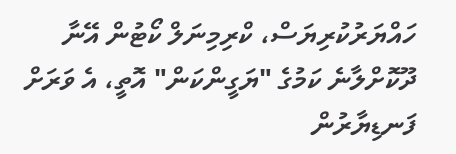ހައްޔަރުކުރިޔަސް، ކްރިމިނަލް ކޯޓުން އޭނާ ދޫކޮށްލާނެ ކަމުގެ "ޔަގީންކަން" އޮތީ، އެ ވަރަށް ފަނޑިޔާރުން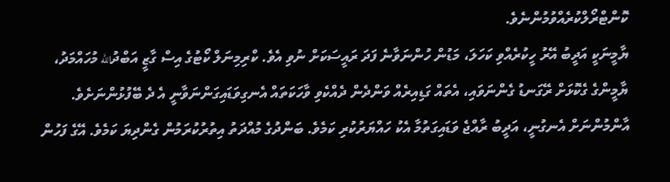ކޮންޓްރޯލްކުރެއްވުމުންނެވެ.
ޔާމީނަކީ އަދީބު އޭރު ހީކުރެއްވި ކަހަލަ، މަޑުން ހުންނަވާނެ ފަދަ ރައީސަކަށް ނުވި އެވެ. ކްރިމިނަލް ކޯޓުގެ އިސް ގާޒީ އަބްދުالله މުހައްމަދު، ޔާމީންގެ ގެކޮޅަށް ރޭގަނޑު ގެންނަވައި، އެތައް ގަޑިއިރެއް ވަންދެން ދެއްކެވި ވާހަކަތައް އެނގިވަޑައިގަންނަވާނީ އެ ދެ ބޭފުޅުންނަށެވެ. އާންމުންނަށް އެނގުނީ، އަދީބު ރާއްޖެ ވަޑައިގަތުމާ އެކު ހައްޔަރުކުރި ކަމެވެ. ބަންދުގެ މުއްދަތު އިތުރުކުރަމުން ގެންދިޔަ ކަމެވެ. އޭގެ ފަހުން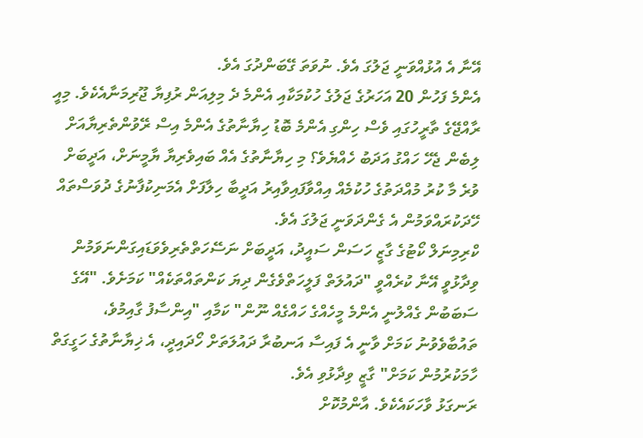އޭނާ އެ އުޅުއްވަނީ ޖަލުގަ އެވެ. ނުވަތަ ގޭބަންދުގަ އެވެ.
އެންމެ ފަހުން 20 އަހަރުގެ ޖަލުގެ ހުކުމަކާއި އެންމެ ދެ މިލިއަން ރުފިޔާ ޖޫރިމަނާއެކެވެ. މިއީ ރާއްޖޭގެ ތާރީހުގައި ވެސް ހިންގި އެންމެ ބޮޑު ހިޔާނާތުގެ އެންމެ އިސް ރޭވުންތެރިޔާއަށް ލިބެން ޖެހޭ ހައްގު އަދަބު ހެއްޔެވެ؟ މި ހިޔާނާތުގެ އެއް ބައިވެރިޔާ ޔާމީނަށް، އަދީބަށް ވުރެ މާ ކުރު މުއްދަތުގެ ހުކުމެއް އިއްވާފައިވާއިރު އަދީބާ ހިލާފަށް އެމަނިކުފާނުގެ ދުވަސްތައް ހޭދަކުރައްވަމުން އެ ގެންދަވަނީ ޖަލުގަ އެވެ.
ކްރިމިނަލް ކޯޓުގެ ގާޒީ ހަސަން ސައީދު، އަދީބަށް ނަސޭހަތްތެރިވެވަޑައިގަންނަވަމުން ވިދާޅުވީ އޭނާ ކުރެއްވީ "ދައުލަތް ފަލީހަތްވެގެން ދިޔަ ކަންތައްތަކެއް" ކަމަށެވެ. "އޭގެ ސަބަބުން ގެއްލުނީ އެންމެ މީހެއްގެ ހައްގެއް ނޫން" ކަމާއި "އިންސާފު ގާއިމުވެ، ތައުބާވެވުނު ކަމަށް ވާނީ އެ ފައިސާ އަނބުރާ ދައުލަތަށް ހޯދައިދީ، އެ ޚިޔާނާތުގެ ހަގީގަތް ހާމަކުރުމުން ކަމަށް" ގާޒީ ވިދާޅުވި އެވެ.
ރަނގަޅު ވާހަކައެކެވެ. އާންމުކޮށް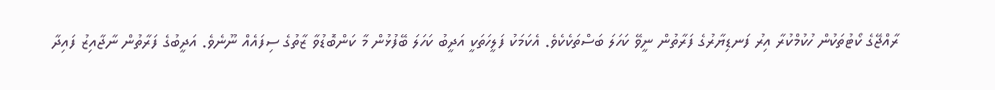ރާއްޖޭގެ ކޯޓުތަކުން ހުކުމްކުރާ އިރު ފަނޑިޔާރުގެ ފަރާތުން ނީވޭ ކަހަލަ ބަސްތަކެކެވެ. އެކަމަކު ފަލީހަތަކީ އަދީބު ކަހަލަ ބޭފުޅުން މާ ކަންބޮޑުވާ ޒާތުގެ ސިފައެއް ނޫނެވެ. އަދީބުގެ ފަރާތުން ނާޖާއިޒު ފައިދާ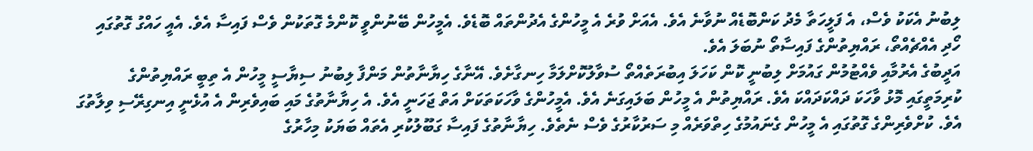ލިބުނު އެކަކު ވެސް، އެ ފަލީހަތާ މެދު ކަންބޮޑެއް ނުވާނެ އެވެ. އެއަށް ވުރެ އެ މީހުންގެ އެދުންތައް ބޮޑެވެ. އެމީހުން ބޭނުންވީ ކޮންމެ ގޮތަކުން ވެސް ފައިސާ އެވެ. އެއީ ހައްގު ގޮތުގައި ހޯދި އެއްޗެއްތޯ، ރައްޔިތުންގެ ފައިސާތޯ ނުބަލަ އެވެ.
އަދީބުގެ އެރުމާއި ވެއްޓުމުން ގައުމަށް ލިބުނީ ކޮން ކަހަލަ އިބުރަތެއްތޯ ސުވާލުކޮށްލަމާ ހިނގާށެވެ. އޭނާގެ ހިޔާނާތުން މަންފާ ލިބުނު ސިޔާސީ މީހުން އެ ތިބީ ރައްޔިތުންގެ ކުރިމަތީގައި މޮޅު ވާހަކަ ދައްކަދައްކަ އެވެ. ރައްޔިތުން އެ މީހުން ބަލައިގަނެ އެވެ. އެމީހުންގެ ވާހަކަތަކަށް އަތް ޖަހަނީ އެވެ. އެ ހިޔާނާތުގެ މައި ބައިވެރިން އެ އުޅެނީ އިނގިރޭސި ވިލާތުގަ އެވެ. ކުށްވެރިންގެ ގޮތުގައި އެ މީހުން ގެނައުމުގެ ހިތްވަރެއް މި ސަރުކާރުގެ ވެސް ނެތެވެ. ހިޔާނާތުގެ ފައިސާ ގަބޫލުކުރި އެތައް ބަޔަކު މިހާރުގެ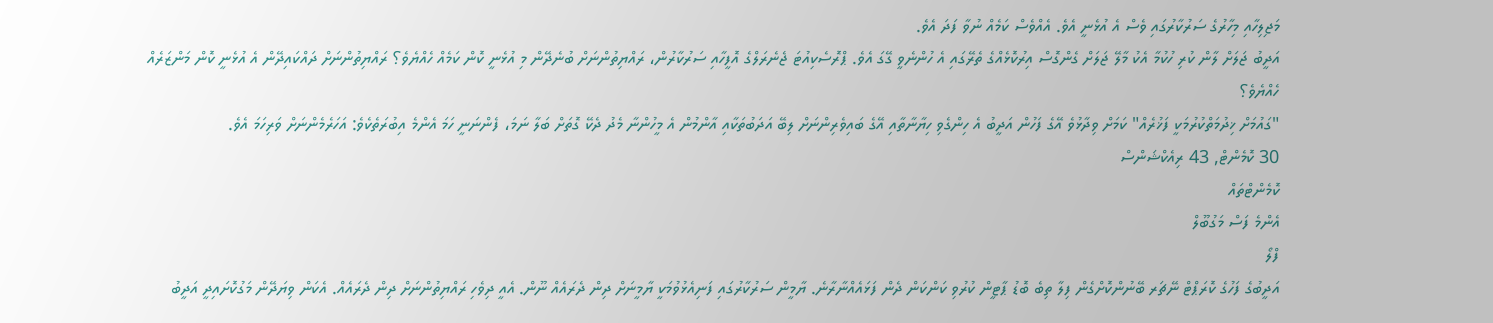މަޖިލިހާއި މިހާރުގެ ސަރުކާރުގައި ވެސް އެ އުޅެނީ އެވެ. އެއްވެސް ކަމެއް ނުވާ ފަދަ އެވެ.
އަދީބު ޖަލަށް ލާން ކުރި ހުކުމާ އެކު މާލޭ ޖަލަށް ގެންގޮސް އިރުކޮޅެއްގެ ތެރޭގައި އެ ހުންނެވީ ގޭގަ އެވެ. ޕްރޮސެކިއުޓަ ޖެނެރަލްގެ އޮފީހާއި ސަރުކާރުން، ރައްޔިތުންނަށް ބުނެދޭން މި އުޅެނީ ކޮން ކަމެއް ހެއްޔެވެ؟ ރައްޔިތުންނަށް ދައްކައިދޭން އެ އުޅެނީ ކޮން މަންޒަރެއް ހެއްޔެވެ؟
"ގައުމަށް ޚިދުމަތްކުރުމަކީ ފަޚުރެއް" ކަމަށް ވިދާޅުވެ އޭގެ ފަހުން އަދީބު އެ ހިންގެވި ހިޔާނާތާއި އޭގެ ބައިވެރިންނަށް ލިބޭ އަދަބުތަކާއި އާންމުން އެ މީހުންނާ މެދު ދެކޭ ގޮތަށް ބަލާ ނަމަ، ފެންނަނީ ހަމަ އެންމެ އިބުރަތެކެވެ: އަހަރެމެންނަށް ވަރިހަމަ އެވެ.
30 ކޮމެންޓް, 43 ރިއެކްޝަންސް
ކޮމެންޓްތައް
އެންމެ ފަސް މަގުބޫލް
ފްލޯ
އަދީބުގެ ފަހުގެ ކޮރަޕްޓް ނޭޗަރ ބޭނުންކޮށްގެން ފިލާ ތިބެ ބޮޑު ޕާޓީން ކުރުވި ކަންކަން ދެން ފަޅައެއްނާރާނެ. ޔާމީން ސަރުކާރުގައި ފަނިއެޅުވުމަކީ ޔާމީނަށް ދިން ދެރައެއް ނޫން. އެއީ ދިވެހި ރައްޔިތުންނަށް ދިން ދެރައެއް. އެކަން ވިޔަދޭން މަގުކޮށައިދީ އަދީބު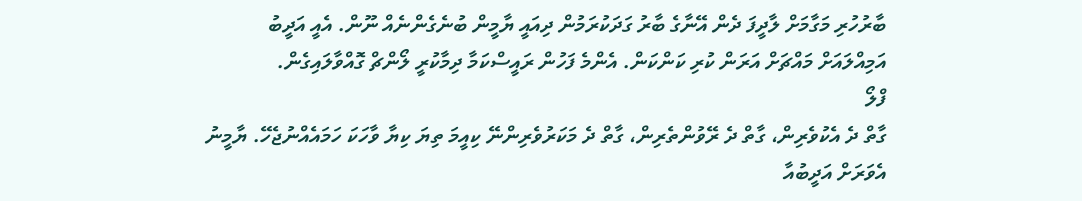ބާރުހުރި މަގާމަށް ލާދީފަ ދެން އޭނާގެ ބާރު ގަދަކުރަމުން ދިއައީ ޔާމީން ބުނެގެންނެއް ނޫން. އެއީ އަދީބު އަމިއްލައަށް މައްޗަށް އަރަން ކުރި ކަންކަން. އެންމެ ފަހުން ރައީސްކަމާ ދިމާކުރީ ލޯންޗް ގޮއްވާލައިގެން.
ފްލޯ
ގާތް ދެ އެކުވެރިން، ގާތް ދެ ރޭވުންތެރިން، ގާތް ދެ މަކަރުވެރިންނޭ ކިއީމަ ތިޔަ ކިޔާ ވާހަކަ ހަމައެއްނުޖެހޭ. ޔާމީނު އެވަރަށް އަދީބުއާ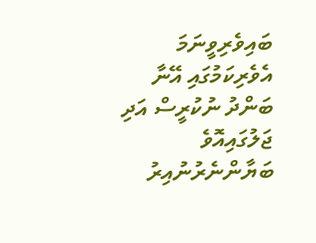ބައިވެރިވީނަމަ އެވެރިކަމުގައި އޭނާ ބަންދު ނުކުރީސް އަދި ޖަލުގައިއޮވެ ބަޔާންނެރުނުއިރު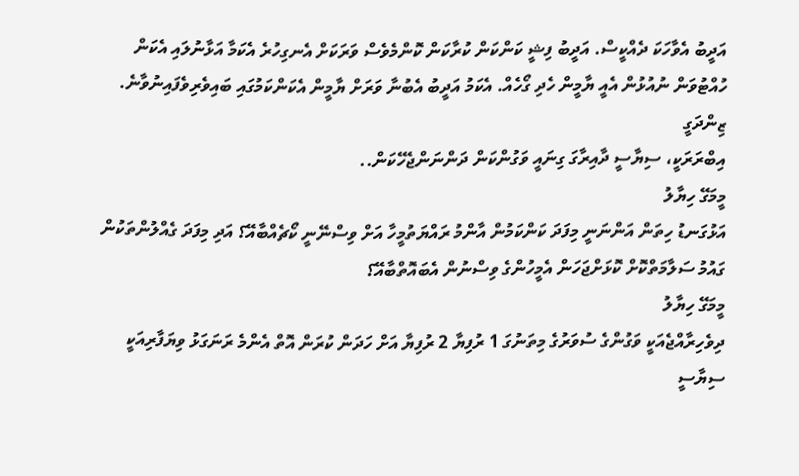އަދީބު އެވާހަކަ ދެއްކީސް. އަދީބު ފިޝީ ކަންކަން ކުރާކަން ކޮންމެވެސް ވަރަކަށް އެނގިހުރެ އެކަމާ އަޅާނުލައި އެކަން ހުއްޓުވަން ނުއުޅުން އެއީ ޔާމީން ހެދި ގޯހެއް. އެކަމު އަދީބު އެބުނާ ވަރަށް ޔާމީން އެކަންކަމުގައި ބައިވެރިވެފައިނުވާނެ.
ޒިންދަގީ
އިބްރަރަކީ، ސިޔާސީ ދާއިރާގަ ގިނައީ ވަގުންކަން ދަންނަންޖެހޭކަން..
މީމަގޭ ހިޔާލު
އަޅުގަނޑު ހިތަން އަންނަނީ މިފަދަ ކަންކަމުން އާންމު ރައްޔަތުމީހާ އަށް ވިސްނޭނީ ކޯޗެއްބާއޭ؟ އަދި މިފަދަ ގެއްލުންތަކުން ގައުމު ސަލާމަތްކޮށް ކޮޅަށްޖަހަން އެމީހުންގެ ވިސްނުން އެބައޮތްބާއޭ؟
މީމަގޭ ހިޔާލު
ދިވެހިރާއްޖެއަކީ ވަގުންގެ ސުވަރުގެ މިތަނުގަ 1 ރުފިޔާ 2 ރުފިޔާ އަށް ހަދަން ކުރަން އޮތް އެންމެ ރަނަގަޅު ވިޔަފާރިއަކީ ސިޔާސީ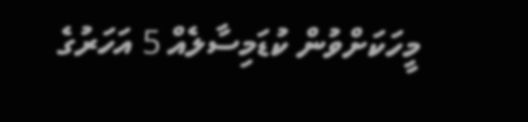މީހަކަށްވުން ކުޑަމިސާލެއް 5 އަހަރުގެ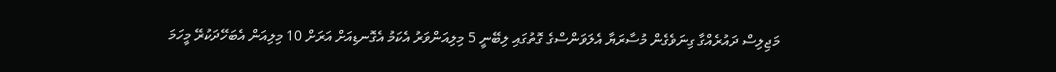މަޖިލިސް ދައުރެއްގާ ގިނަވެގެން މުސާރަޔާ އެލަވަންސްގެ ގޮތުގައި ލިބޭނީ 5 މިލިއަންވަރު އެކަމު އެގޮނޑިއަށް އަރަށް 10 މިލިއަން އެބަހޭދަކުރޭ މީހަމަ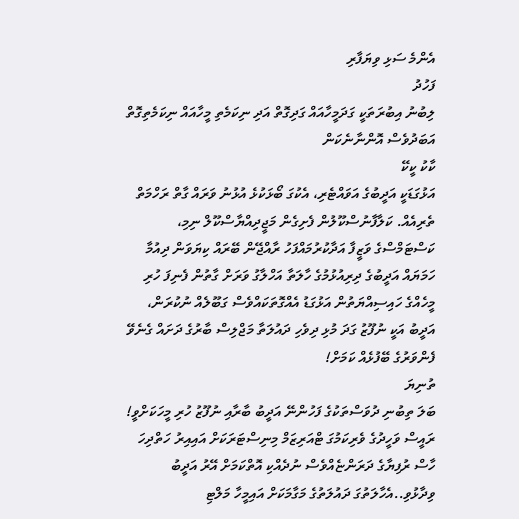އެންމެ ސަޅި ވިޔަފާރި
ފަހުދު
ލިބުނު އިބުރަތަކީ ގަދަމީހާއައް ގަދިގޮތް އަދި ނިކަމެތި މީހާއައް ނިކަމެތިގޮތް އަބަދުވެސް އޮންނާނެކަން
ކާކު ކީކޭ
އަޅުގަޑަކީ އަދީބުގެ އަވައްޓެރި، އެކުގަ ބޯޅަކުޅެ އުޅުނު ވަރައް ގާތް ރަހްމަތް ތެރިއެއް. ކަލާފާނުސްކޫލުން ފެށިގެން މަޖީދިއްޔާސްކޫލް ނިމި، ކަސްޓަމްސްގެ ވަޒީފާ އަދާކުރުމައްފަހު ރާއްޖޭން ބޭރައް ކިޔަވަން ދިއުމާ ހަމަޔައް އަދީބުގެ ދިރިއުޅުމުގެ ހާލަތާ އަހްލާގު ވަރަށް ގާތުން ފެނިފަ ހުރި މީހެއްގެ ހައިސިއްޔަތުން އަޅުގަޑު އެއްގޮތަކައްވެސް ގަބޫލެއް ނުކުރަން، އަދީބު އަކީ ނުފޫޒު ގަދަ މުޅި ދިވެހި ދައުލަތާ މަޖްލިސް ބާރުގެ ދަށައް ގެނެވޭ ފެންވަރުގެ ބޭފުޅެއް ކަމަށް!
ތުނިޔަ
ބަލަ ތިބުނި ދުވަސްތަކުގެ ފަހުންނޭ އަދީބު ބާރާއި ނުފޫޒު ހުރި މީހަކަށްވީ! ރައީސް ވަހީދުގެ ވެރިކަމުގަ ޓްއަރިޒަމް މިނިސްޓަރަކަށް އައިއިރު ހަތްދިހަ ހާސް ރުފިޔާގެ ދަރަންޏެއްވެސް ނުދެއްކި އޮތްކަމަށް އޭރު އަދީބު ވިދާޅުވި..އެހާލަތުގަ ދައުލަތުގެ މަގާމަކަށް އައިމީހާ މަލްޓި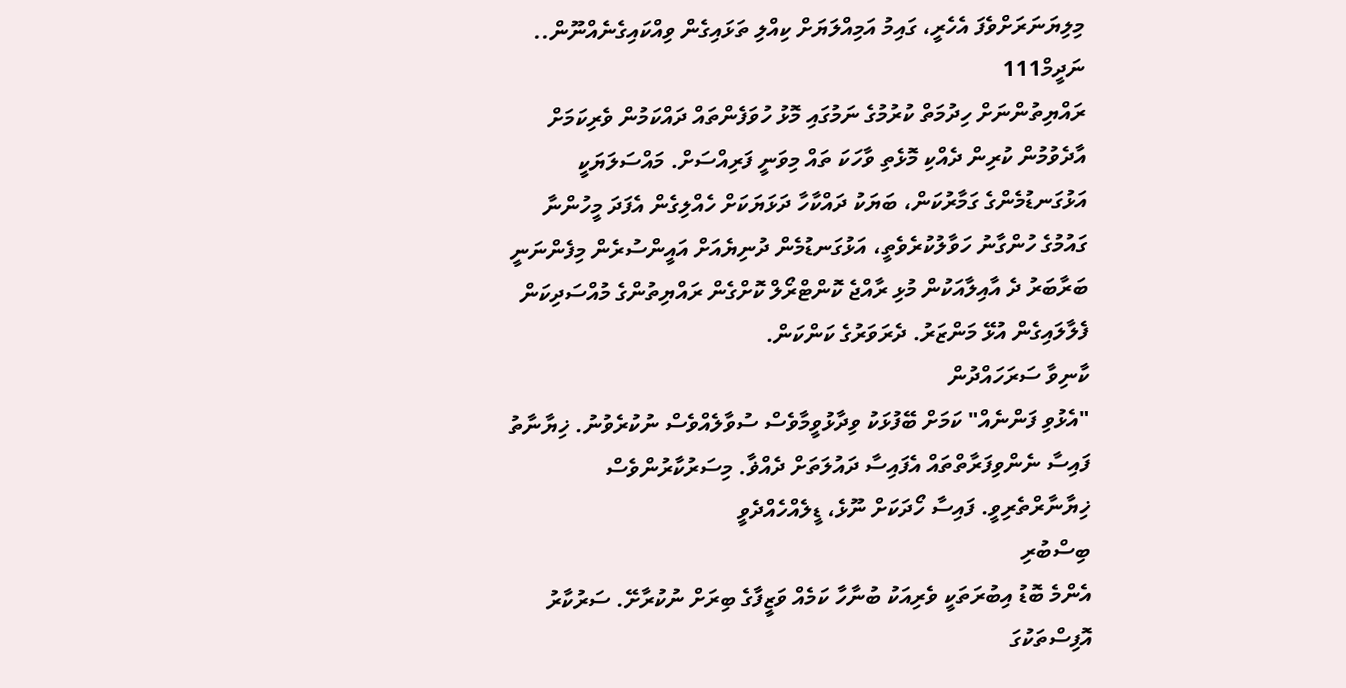މިލިޔަނަރަށްވެފަ އެހެރީ، ގައިމު އަމިއްލަޔަށް ކިއްލި ތަޅައިގެން ވިއްކައިގެނެއްނޫން..
ނަދީމް111
ރައްޔިތުންނަށް ހިދުމަތް ކުރުމުގެ ނަމުގައި މޮޅު ހުވަފެންތައް ދައްކަމުން ވެރިކަމަށް އާދެވުމުން ކުރިން ދެއްކި މޮޅެތި ވާހަކަ ތައް މިވަނީ ފަރިއްސަށް. މައްސަލަޔަކީ އަޅުގަނޑުމެންގެ ގަމާރުކަން، ބަޔަކު ދައްކާހާ ދަޅަޔަކަށް ހެއްލިގެން އެފަދަ މީހުންނާ ގައުމުގެ ހުންގާނު ހަވާލުކުރެވެތީ، އަޅުގަނޑުމެން ދުނިޔެއަށް އައީންސުރެން މިފެންނަނީ ބަރާބަރު ދެ އާއިލާއަކުން މުޅި ރާއްޖެ ކޮންޓްރޯލް ކޮށްގެން ރައްޔިތުންގެ މުއްސަދިކަން ފެލާލައިގެން އުޅޭ މަންޒަރު. ދެރަވަރުގެ ކަންކަން.
ކާނިވާ ސަރަހައްދުން
"އެޅުވި ފަންނެއް" ކަމަށް ބޭފުޅަކު ވިދާޅުވީމާވެސް ސުވާލެއްވެސް ނުކުރެވުނު. ޚިޔާނާތު ފައިސާ ނެންވިފަރާތްތައް އެފައިސާ ދައުލަތަށް ދެއްޥާ. މިސަރުކާރުންވެސް ޚިޔާނާރްތެރިވީ. ފައިސާ ހޯދަކަށް ނޫޅެ، ޑީލެއްހެއްދެވީ
ބިސްބުރި
އެންމެ ބޮޑު އިބުރަތަކީ ވެރިއަކު ބުނާހާ ކަމެއް ވަޒީފާގެ ބިރަށް ނުކުރާށޭ. ސަރުކާރު އޮފިސްތަކުގަ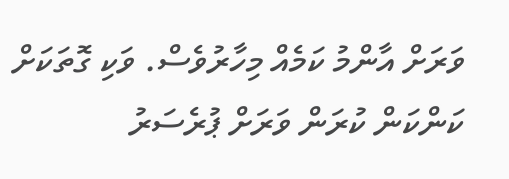ވަރަށް އާންމު ކަމެއް މިހާރުވެސް. ވަކި ގޮތަކަށް ކަންކަން ކުރަން ވަރަށް ޕުރެސަރު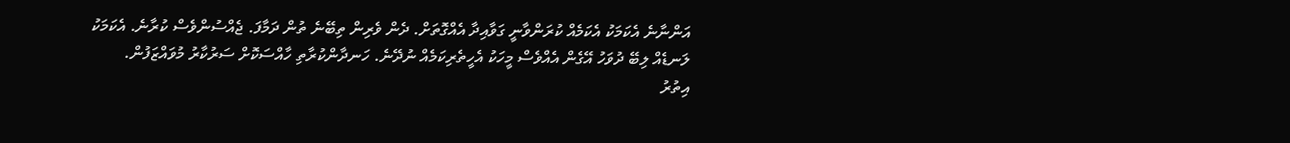އަންނާނެ އެކަމަކު އެކަމެއް ކުރަންވާނީ ގަވާއިދާ އެއްގޮތަށް. ދެން ވެރިން ތިބޭނެ ތުން ދަމާފަ. ޖެއްސުންވެސް ކުރާނެ. އެކަމަކު ލަނޑެއް ލިބޭ ދުވަހު އޭގެން އެއްވެސް މީހަކު އެހީތެރިކަމެއް ނުދޭނެ. ހަނދާންކުރާތި ހާއްސަކޮށް ސަރުކާރު މުވައްޒަފުން.
އިތުރު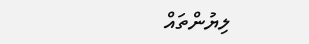ލިޔުންތައް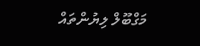މަގްބޫލް ލިޔުންތައް